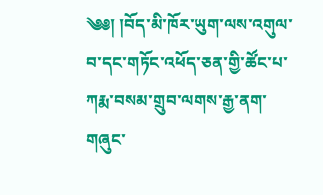༄༅། །བོད་མི་ཁོར་ཡུག་ལས་འགུལ་བ་དང་གཏོང་འཕོད་ཅན་གྱི་ཚོང་པ་ཀརྨ་བསམ་གྲུབ་ལགས་རྒྱ་ནག་གཞུང་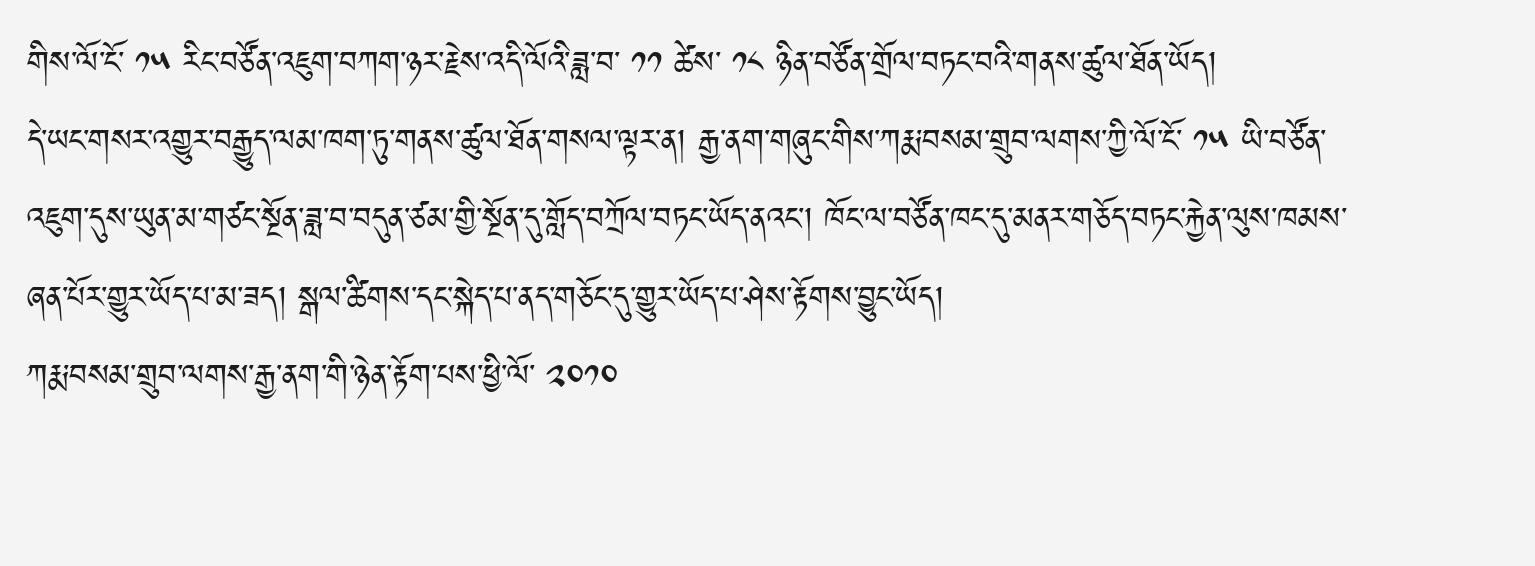གིས་ལོ་ངོ་ ༡༥ རིང་བཙོན་འཇུག་བཀག་ཉར་རྗེས་འདི་ལོའི་ཟླ་བ་ ༡༡ ཚེས་ ༡༨ ཉིན་བཙོན་གྲོལ་བཏང་བའི་གནས་ཚུལ་ཐོན་ཡོད།
དེ་ཡང་གསར་འགྱུར་བརྒྱུད་ལམ་ཁག་ཏུ་གནས་ཚུལ་ཐོན་གསལ་ལྟར་ན། རྒྱ་ནག་གཞུང་གིས་ཀརྨ་བསམ་གྲུབ་ལགས་ཀྱི་ལོ་ངོ་ ༡༥ ཡི་བཙོན་འཇུག་དུས་ཡུན་མ་གཙང་སྔོན་ཟླ་བ་བདུན་ཙམ་གྱི་སྔོན་དུ་གློད་བཀྲོལ་བཏང་ཡོད་ནའང་། ཁོང་ལ་བཙོན་ཁང་དུ་མནར་གཅོད་བཏང་རྐྱེན་ལུས་ཁམས་ཞན་པོར་གྱུར་ཡོད་པ་མ་ཟད། སྒལ་ཚིགས་དང་སྐེད་པ་ནད་གཅོང་དུ་གྱུར་ཡོད་པ་ཤེས་རྟོགས་བྱུང་ཡོད།
ཀརྨ་བསམ་གྲུབ་ལགས་རྒྱ་ནག་གི་ཉེན་རྟོག་པས་ཕྱི་ལོ་ ༢༠༡༠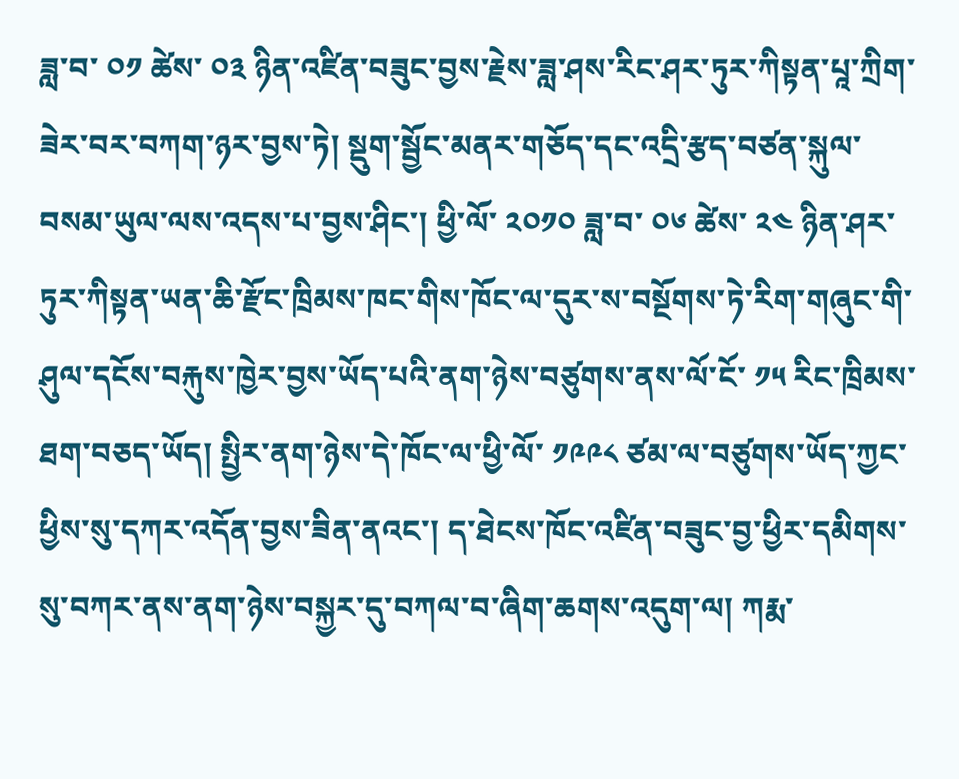ཟླ་བ་ ༠༡ ཚེས་ ༠༣ ཉིན་འཛིན་བཟུང་བྱས་རྗེས་ཟླ་ཤས་རིང་ཤར་ཏུར་ཀིསྟན་པཱ་ཀྲིག་ཟེར་བར་བཀག་ཉར་བྱས་ཏེ། སྡུག་སྦྱོང་མནར་གཅོད་དང་འདྲི་རྩད་བཙན་སྐུལ་བསམ་ཡུལ་ལས་འདས་པ་བྱས་ཤིང་། ཕྱི་ལོ་ ༢༠༡༠ ཟླ་བ་ ༠༦ ཚེས་ ༢༤ ཉིན་ཤར་ཏུར་ཀིསྟན་ཡན་ཆི་རྫོང་ཁྲིམས་ཁང་གིས་ཁོང་ལ་དུར་ས་བསྔོགས་ཏེ་རིག་གཞུང་གི་ཤུལ་དངོས་བརྐུས་ཁྱེར་བྱས་ཡོད་པའི་ནག་ཉེས་བཙུགས་ནས་ལོ་ངོ་ ༡༥ རིང་ཁྲིམས་ཐག་བཅད་ཡོད། སྤྱིར་ནག་ཉེས་དེ་ཁོང་ལ་ཕྱི་ལོ་ ༡༩༩༨ ཙམ་ལ་བཙུགས་ཡོད་ཀྱང་ཕྱིས་སུ་དཀར་འདོན་བྱས་ཟིན་ནའང་། ད་ཐེངས་ཁོང་འཛིན་བཟུང་བྱ་ཕྱིར་དམིགས་སུ་བཀར་ནས་ནག་ཉེས་བསྐྱར་དུ་བཀལ་བ་ཞིག་ཆགས་འདུག་ལ། ཀརྨ་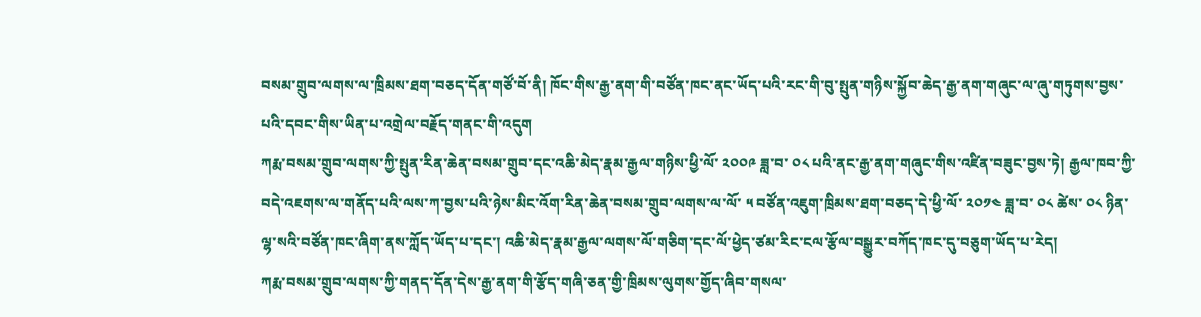བསམ་གྲུབ་ལགས་ལ་ཁྲིམས་ཐག་བཅད་དོན་གཙོ་བོ་ནི། ཁོང་གིས་རྒྱ་ནག་གི་བཙོན་ཁང་ནང་ཡོད་པའི་རང་གི་བུ་སྤུན་གཉིས་སྐྱོབ་ཆེད་རྒྱ་ནག་གཞུང་ལ་ཞུ་གཏུགས་བྱས་པའི་དབང་གིས་ཡིན་པ་འགྲེལ་བརྗོད་གནང་གི་འདུག
ཀརྨ་བསམ་གྲུབ་ལགས་ཀྱི་སྤུན་རིན་ཆེན་བསམ་གྲུབ་དང་འཆི་མེད་རྣམ་རྒྱལ་གཉིས་ཕྱི་ལོ་ ༢༠༠༩ ཟླ་བ་ ༠༨ པའི་ནང་རྒྱ་ནག་གཞུང་གིས་འཛིན་བཟུང་བྱས་ཏེ། རྒྱལ་ཁབ་ཀྱི་བདེ་འཇགས་ལ་གནོད་པའི་ལས་ཀ་བྱས་པའི་ཉེས་མིང་འོག་རིན་ཆེན་བསམ་གྲུབ་ལགས་ལ་ལོ་ ༥ བཙོན་འཇུག་ཁྲིམས་ཐག་བཅད་དེ་ཕྱི་ལོ་ ༢༠༡༤ ཟླ་བ་ ༠༨ ཚེས་ ༠༨ ཉིན་ལྷ་སའི་བཙོན་ཁང་ཞིག་ནས་ཀློད་ཡོད་པ་དང་། འཆི་མེད་རྣམ་རྒྱལ་ལགས་ལོ་གཅིག་དང་ལོ་ཕྱེད་ཙམ་རིང་ངལ་རྩོལ་བསྒྱུར་བཀོད་ཁང་དུ་བཅུག་ཡོད་པ་རེད།
ཀརྨ་བསམ་གྲུབ་ལགས་ཀྱི་གནད་དོན་དེས་རྒྱ་ནག་གི་རྩོད་གཞི་ཅན་གྱི་ཁྲིམས་ལུགས་གྱོད་ཞིབ་གསལ་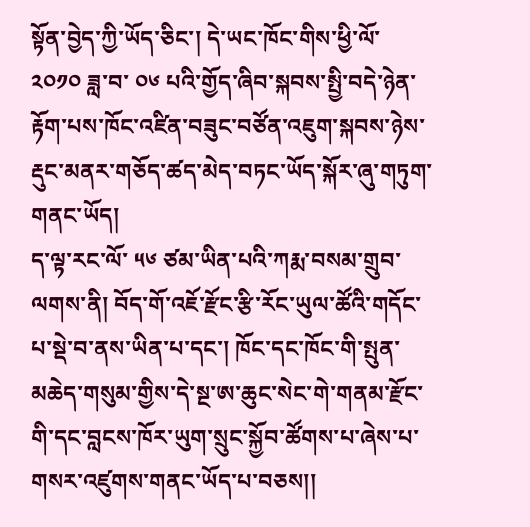སྟོན་བྱེད་ཀྱི་ཡོད་ཅིང་། དེ་ཡང་ཁོང་གིས་ཕྱི་ལོ་ ༢༠༡༠ ཟླ་བ་ ༠༦ པའི་གྱོད་ཞིབ་སྐབས་སྤྱི་བདེ་ཉེན་རྟོག་པས་ཁོང་འཛིན་བཟུང་བཙོན་འཇུག་སྐབས་ཉེས་རྡུང་མནར་གཅོད་ཚད་མེད་བཏང་ཡོད་སྐོར་ཞུ་གཏུག་གནང་ཡོད།
ད་ལྟ་རང་ལོ་ ༥༦ ཙམ་ཡིན་པའི་ཀརྨ་བསམ་གྲུབ་ལགས་ནི། བོད་གོ་འཇོ་རྫོང་རྩི་རོང་ཡུལ་ཚོའི་གདོང་པ་སྡེ་བ་ནས་ཡིན་པ་དང་། ཁོང་དང་ཁོང་གི་སྤུན་མཆེད་གསུམ་གྱིས་དེ་སྔ་ཨ་ཆུང་སེང་གེ་གནམ་རྫོང་གི་དང་བླངས་ཁོར་ཡུག་སྲུང་སྐྱོབ་ཚོགས་པ་ཞེས་པ་གསར་འཛུགས་གནང་ཡོད་པ་བཅས།།